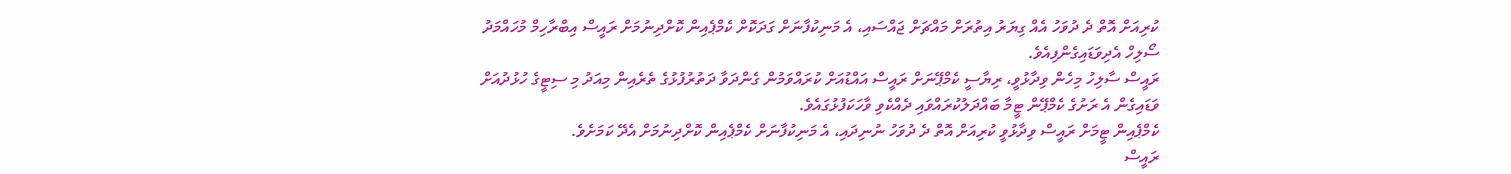ކުރިއަށް އޮތް ދެ ދުވަހު އެއް ގިޔަރު އިތުރަށް މައްޗަށް ޖައްސައި، އެ މަނިކުފާނަށް ގަދަކޮށް ކެމްޕެއިން ކޮށްދިނުމަށް ރައީސް އިބްރާހިމް މުހައްމަދު ސޯލިހް އެދިވަޑައިގެންފިއެވެ.
ރައީސް ސާލިހު މިހެން ވިދާޅުވީ، ރިޔާސީ ކެމްޕޭނަށް ރައީސް އައްޑުއަށް ކުރައްވަމުން ގެންދަވާ ދަތުރުފުޅުގެ ތެރެއިން މިއަދު މި ސިޓީގެ ހުޅުދުއަށް ވަޑައިގެން އެ ރަށުގެ ކެމްޕޭން ޓީމާ ބައްދަލުކުރައްވައި ދެއްކެވި ވާހަކަފުޅުގައެވެ.
ކެމްޕެއިން ޓީމަށް ރައީސް ވިދާޅުވީ ކުރިއަށް އޮތް ދެ ދުވަހު ނުނިދައި، އެ މަނިކުފާނަށް ކެމްޕެއިން ކޮށްދިނުމަށް އެދޭ ކަމަށެވެ.
ރައީސް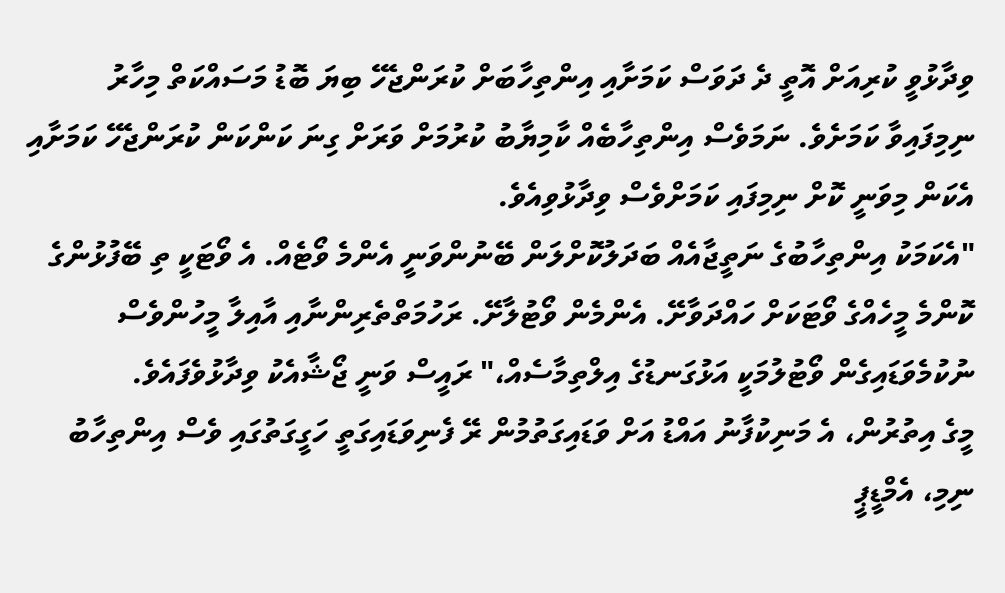ވިދާޅުވީ ކުރިއަށް އޮތީ ދެ ދަވަސް ކަމަށާއި އިންތިހާބަށް ކުރަންޖެހޭ ބިޔަ ބޮޑު މަސައްކަތް މިހާރު ނިމިފައިވާ ކަމަށެވެ. ނަމަވެސް އިންތިހާބެއް ކާމިޔާބު ކުރުމަށް ވަރަށް ގިނަ ކަންކަން ކުރަންޖެހޭ ކަމަށާއި އެކަން މިވަނީ ކޮށް ނިމިފައި ކަމަށްވެސް ވިދާޅުވިއެވެ.
"އެކަމަކު އިންތިހާބުގެ ނަތީޖާއެއް ބަދަލުކޮށްލަން ބޭނުންވަނީ އެންމެ ވޯޓެއް. އެ ވޯޓަކީ ތި ބޭފުޅުންގެ ކޮންމެ މީހެއްގެ ވޯޓަކަށް ހައްދަވާށޭ. އެންމެން ވޯޓުލާށޭ. ރަހުމަތްތެރިންނާއި އާއިލާ މީހުންވެސް ނުކުމެވަޑައިގެން ވޯޓުލުމަކީ އަޅުގަނޑުގެ އިލްތިމާސެއް،" ރައީސް ވަނީ ޖޯޝާއެކު ވިދާޅުވެފައެވެ.
މީގެ އިތުރުން، އެ މަނިކުފާނު އައްޑު އަށް ވަޑައިގަތުމުން ރޭ ފެނިވަޑައިގަތީ ހަގީގަތުގައި ވެސް އިންތިހާބު ނިމި، އެމްޑީޕީ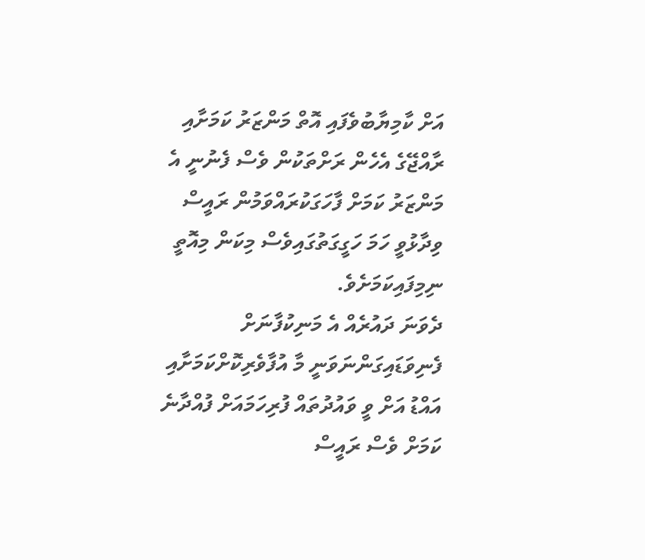އަށް ކާމިޔާބުވެފައި އޮތް މަންޒަރު ކަމަށާއި ރާއްޖޭގެ އެހެން ރަށްތަކުން ވެސް ފެނުނީ އެ މަންޒަރު ކަމަށް ފާހަގަކުރައްވަމުން ރައީސް ވިދާޅުވީ ހަމަ ހަގީގަތުގައިވެސް މިކަން މިއޮތީ ނިމިފައިކަމަށެވެ.
ދެވަނަ ދައުރެއް އެ މަނިކުފާނަށް ފެނިވަޑައިގަންނަވަނީ މާ އުފާވެރިކޮށްކަމަށާއި އައްޑު އަށް ވީ ވައުދުތައް ފުރިހަމައަށް ފުއްދާނެ ކަމަށް ވެސް ރައީސް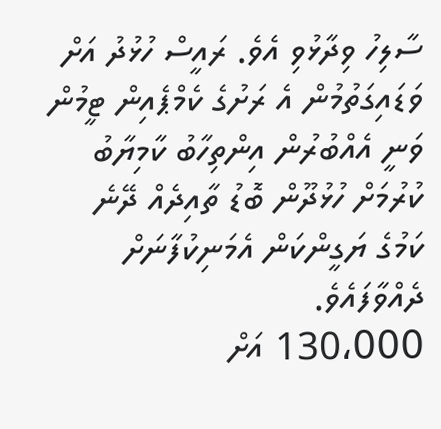ސާލިހު ވިދާޅުވި އެވެ. ރައީސް ހުޅުދު އަށް ވަޑައިގަތުމުން އެ ރަށުގެ ކެމްޕެއިން ޓީމުން ވަނީ އެއްބުރުން އިންތިހާބު ކާމިޔާބު ކުރުމަށް ހުޅުދޫން ބޮޑު ތާއިދެއް ދޭނެ ކަމުގެ ޔަގީންކަން އެމަނިކުފާނަށް ދެއްވާފައެވެ.
130،000 އަށް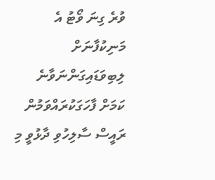ވުރެ ގިނަ ވޯޓު އެ މަނިކުފާނަށް ލިބިވަޑައިގަންނަވާނެ ކަމަށް ފާހަގަކުރައްވަމުން ރައީސް ސާލިހުވި ދާޅުވީ މި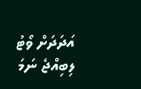އަދަދަށް ވޯޓު ލިބިއްޖެ ނަމަ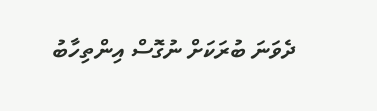ދެވަނަ ބުރަކަށް ނުގޮސް އިންތިހާބު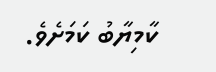ކާމިޔާބު ކަމަށެވެ.